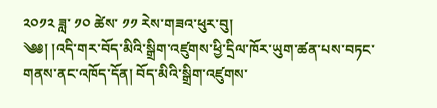༢༠༡༢ ཟླ་ ༡༠ ཚེས་ ༡༡ རེས་གཟའ་ཕུར་བུ།
༄༅། །འདི་གར་བོད་མིའི་སྒྲིག་འཛུགས་ཕྱི་དྲིལ་ཁོར་ཡུག་ཚན་པས་བཏང་གནས་ནང་འཁོད་དོན། བོད་མིའི་སྒྲིག་འཛུགས་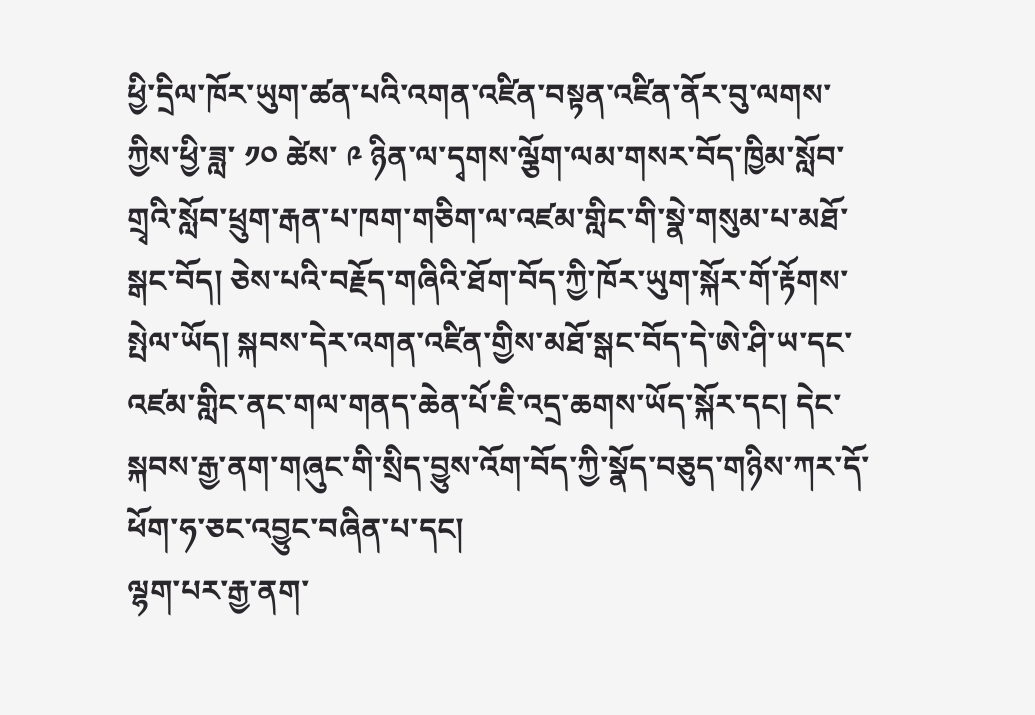ཕྱི་དྲིལ་ཁོར་ཡུག་ཚན་པའི་འགན་འཛིན་བསྟན་འཛིན་ནོར་བུ་ལགས་ཀྱིས་ཕྱི་ཟླ་ ༡༠ ཚེས་ ༩ ཉིན་ལ་དྭགས་ལྕོག་ལམ་གསར་བོད་ཁྱིམ་སློབ་གྲྭའི་སློབ་ཕྲུག་རྒན་པ་ཁག་གཅིག་ལ་འཛམ་གླིང་གི་སྣེ་གསུམ་པ་མཐོ་སྒང་བོད། ཅེས་པའི་བརྗོད་གཞིའི་ཐོག་བོད་ཀྱི་ཁོར་ཡུག་སྐོར་གོ་རྟོགས་སྤེལ་ཡོད། སྐབས་དེར་འགན་འཛིན་གྱིས་མཐོ་སྒང་བོད་དེ་ཨེ་ཤི་ཡ་དང་འཛམ་གླིང་ནང་གལ་གནད་ཆེན་པོ་ཇི་འདྲ་ཆགས་ཡོད་སྐོར་དང། དེང་སྐབས་རྒྱ་ནག་གཞུང་གི་སྲིད་བྱུས་འོག་བོད་ཀྱི་སྣོད་བཅུད་གཉིས་ཀར་དོ་ཕོག་ཧ་ཅང་འབྱུང་བཞིན་པ་དང།
ལྷག་པར་རྒྱ་ནག་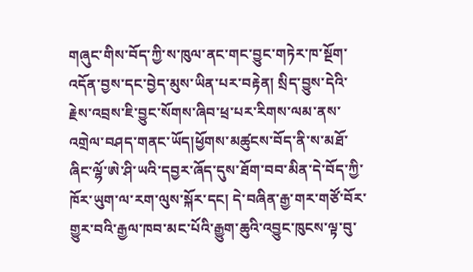གཞུང་གིས་བོད་ཀྱི་ས་ཁུལ་ནང་གང་བྱུང་གཏེར་ཁ་སྔོག་འདོན་བྱས་དང་བྱེད་མུས་ཡིན་པར་བརྟེན། སྲིད་བྱུས་དེའི་རྗེས་འབྲས་ཇི་བྱུང་སོགས་ཞིབ་ཕྲ་པར་རིགས་ལམ་ནས་འགྲེལ་བཤད་གནང་ཡོད།ཕྱོགས་མཚུངས་བོད་ནི་ས་མཐོ་ཞིང་ལྷོ་ཨེ་ཤི་ཡའི་དབྱར་ཞོད་དུས་ཐོག་བབ་མིན་དེ་བོད་ཀྱི་ཁོར་ཡུག་ལ་རག་ལུས་སྐོར་དང། དེ་བཞིན་རྒྱ་གར་གཙོ་བོར་གྱུར་བའི་རྒྱལ་ཁབ་མང་པོའི་རྒྱུག་ཆུའི་འབྱུང་ཁུངས་ལྟ་བུ་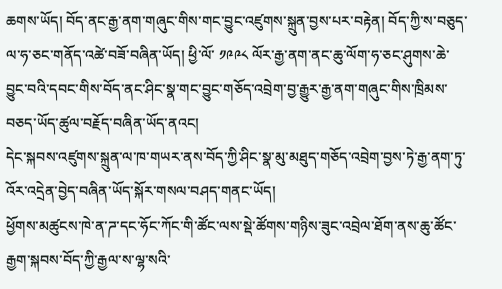ཆགས་ཡོད། བོད་ནང་རྒྱ་ནག་གཞུང་གིས་གང་བྱུང་འཛུགས་སྐྲུན་བྱས་པར་བརྟེན། བོད་ཀྱི་ས་བཅུད་ལ་ཧ་ཅང་གནོད་འཚེ་བཟོ་བཞིན་ཡོད། ཕྱི་ལོ་ ༡༩༩༨ ལོར་རྒྱ་ནག་ནང་ཆུ་ལོག་ཧ་ཅང་ཤུགས་ཆེ་བྱུང་བའི་དབང་གིས་བོད་ནང་ཤིང་སྣ་གང་བྱུང་གཅོད་འབྲེག་བྱ་རྒྱུར་རྒྱ་ནག་གཞུང་གིས་ཁྲིམས་བཅད་ཡོད་ཚུལ་བརྗོད་བཞིན་ཡོད་ནའང།
དེང་སྐབས་འཛུགས་སྐྲུན་ལ་ཁ་གཡར་ནས་བོད་ཀྱི་ཤིང་སྣ་མུ་མཐུད་གཅོད་འབྲེག་བྱས་ཏེ་རྒྱ་ནག་ཏུ་འོར་འདྲེན་བྱེད་བཞིན་ཡོད་སྐོར་གསལ་བཤད་གནང་ཡོད།
ཕྱོགས་མཚུངས་ཁེ་ན་ཌ་དང་ཧོང་ཀོང་གི་ཚོང་ལས་སྡེ་ཚོགས་གཉིས་ཟུང་འབྲེལ་ཐོག་ནས་ཆུ་ཚོང་རྒྱག་སྐབས་བོད་ཀྱི་རྒྱལ་ས་ལྷ་སའི་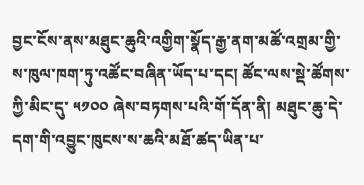བྱང་ངོས་ནས་མཐུང་ཆུའི་འགྱིག་སྣོད་རྒྱ་ནག་མཚོ་འགྲམ་གྱི་ས་ཁུལ་ཁག་ཏུ་འཚོང་བཞིན་ཡོད་པ་དང། ཚོང་ལས་སྡེ་ཚོགས་ཀྱི་མིང་དུ་ ༥༡༠༠ ཞེས་བཏགས་པའི་གོ་དོན་ནི། མཐུང་ཆུ་དེ་དག་གི་འབྱུང་ཁུངས་ས་ཆའི་མཐོ་ཚད་ཡིན་པ་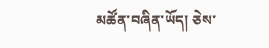མཚོན་བཞིན་ཡོད། ཅེས་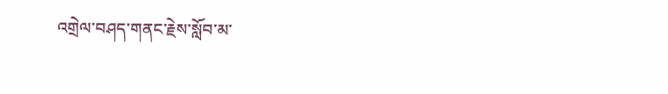འགྲེལ་བཤད་གནང་རྗེས་སློབ་མ་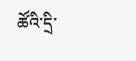ཚོའི་དྲི་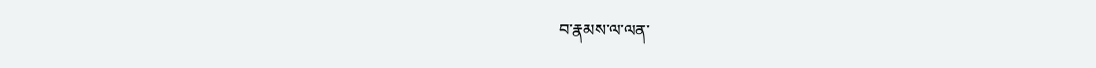བ་རྣམས་ལ་ལན་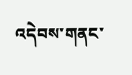འདེབས་གནང་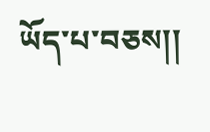ཡོད་པ་བཅས།།